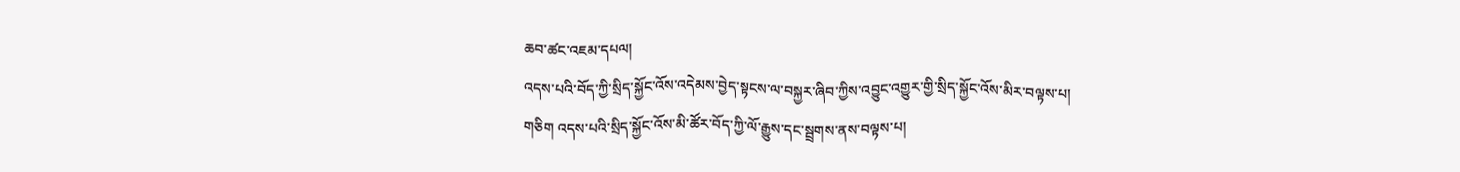ཆབ་ཚང་འཇམ་དཔལ།
འདས་པའི་བོད་ཀྱི་སྲིད་སྐྱོང་འོས་འདེམས་བྱེད་སྟངས་ལ་བསྐྱར་ཞིབ་ཀྱིས་འབྱུང་འགྱུར་གྱི་སྲིད་སྐྱོང་འོས་མིར་བལྟས་པ།
གཅིག འདས་པའི་སྲིད་སྐྱོང་འོས་མི་ཚོར་བོད་ཀྱི་ལོ་རྒྱུས་དང་སྦྲགས་ནས་བལྟས་པ།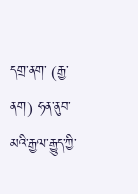དགྲ་ནག་ (རྒྱ་ནག) ཧན་ནུབ་མའི་རྒྱལ་རྒྱུད་ཀྱི་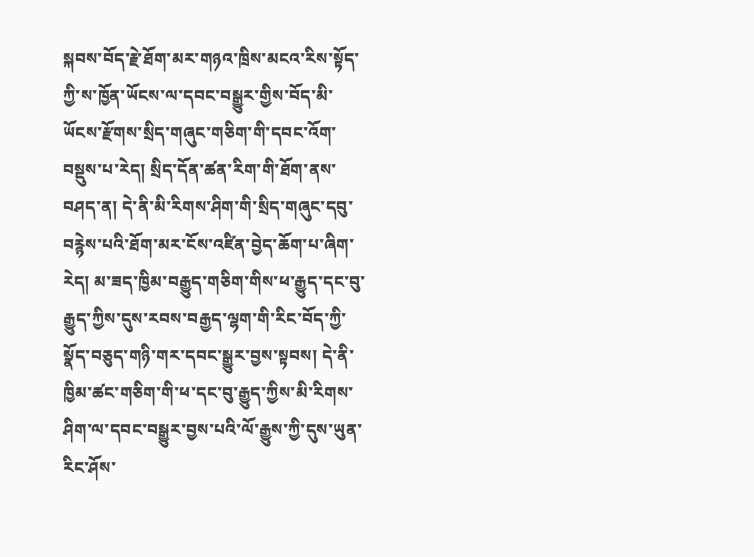སྐབས་བོད་རྗེ་ཐོག་མར་གཉའ་ཁྲིས་མངའ་རིས་སྟོད་ཀྱི་ས་ཁྱོན་ཡོངས་ལ་དབང་བསྒྱུར་གྱིས་བོད་མི་ཡོངས་རྫོགས་སྲིད་གཞུང་གཅིག་གི་དབང་འོག་བསྡུས་པ་རེད། སྲིད་དོན་ཚན་རིག་གི་ཐོག་ནས་བཤད་ན། དེ་ནི་མི་རིགས་ཤིག་གི་སྲིད་གཞུང་དབུ་བརྙེས་པའི་ཐོག་མར་ངོས་འཛིན་བྱེད་ཆོག་པ་ཞིག་རེད། མ་ཟད་ཁྱིམ་བརྒྱུད་གཅིག་གིས་ཕ་རྒྱུད་དང་བུ་རྒྱུད་ཀྱིས་དུས་རབས་བརྒྱད་ལྷག་གི་རིང་བོད་ཀྱི་སྣོད་བཅུད་གཉི་གར་དབང་སྒྱུར་བྱས་སྟབས། དེ་ནི་ཁྱིམ་ཚང་གཅིག་གི་ཕ་དང་བུ་རྒྱུད་ཀྱིས་མི་རིགས་ཤིག་ལ་དབང་བསྒྱུར་བྱས་པའི་ལོ་རྒྱུས་ཀྱི་དུས་ཡུན་རིང་ཤོས་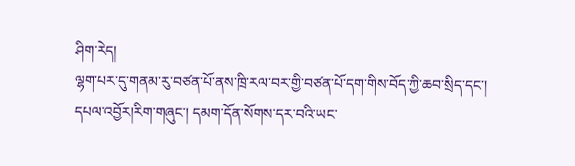ཤིག་རེད།
ལྷག་པར་དུ་གནམ་རུ་བཙན་པོ་ནས་ཁྲི་རལ་བར་གྱི་བཙན་པོ་དག་གིས་བོད་ཀྱི་ཆབ་སྲིད་དང་། དཔལ་འབྱོར།རིག་གཞུང་། དམག་དོན་སོགས་དར་བའི་ཡང་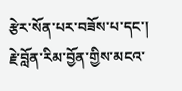རྩེར་སོན་པར་བཟོས་པ་དང་། རྗེ་བློན་རིམ་བྱོན་གྱིས་མངའ་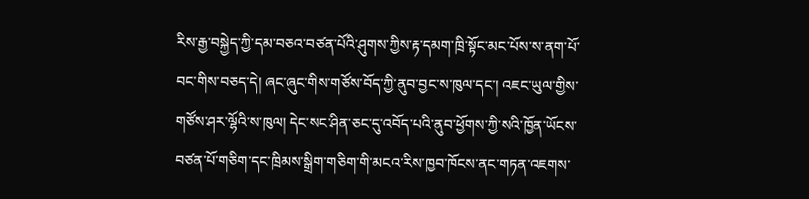རིས་རྒྱ་བསྐྱེད་ཀྱི་དམ་བཅའ་བཙན་པོའི་ཤུགས་ཀྱིས་རྟ་དམག་ཁྲི་སྟོང་མང་པོས་ས་ནག་པོ་བང་གིས་བཅད་དེ། ཞང་ཞུང་གིས་གཙོས་བོད་ཀྱི་ནུབ་བྱང་ས་ཁུལ་དང་། འཇང་ཡུལ་གྱིས་གཙོས་ཤར་ལྷོའི་ས་ཁུལ། དེང་སང་ཤིན་ཅང་དུ་འབོད་པའི་ནུབ་ཕྱོགས་ཀྱི་སའི་ཁྱོན་ཡོངས་བཙན་པོ་གཅིག་དང་ཁྲིམས་སྒྲིག་གཅིག་གི་མངའ་རིས་ཁྱབ་ཁོངས་ནང་གཏན་འཇགས་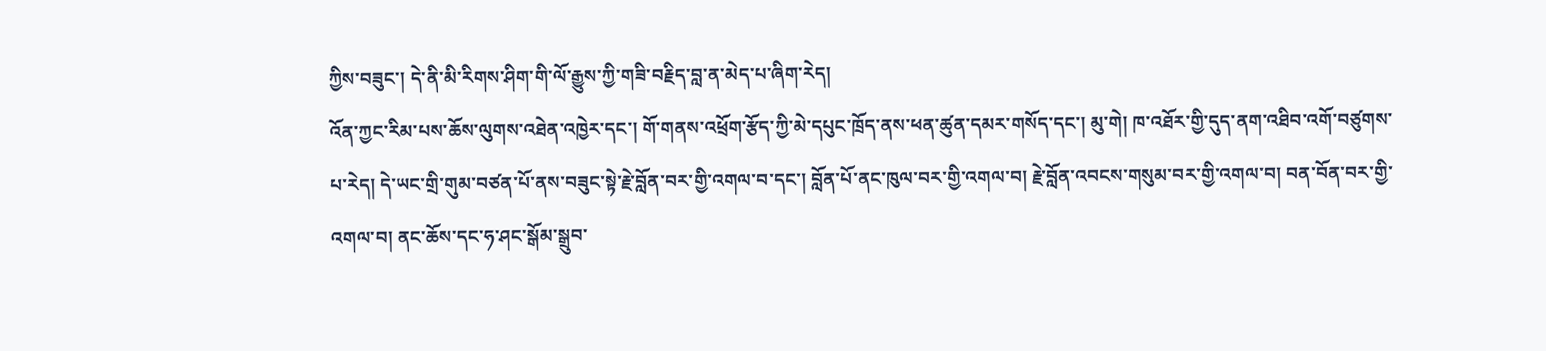ཀྱིས་བཟུང་། དེ་ནི་མི་རིགས་ཤིག་གི་ལོ་རྒྱུས་ཀྱི་གཟི་བརྗིད་བླ་ན་མེད་པ་ཞིག་རེད།
འོན་ཀྱང་རིམ་པས་ཆོས་ལུགས་འཐེན་འཁྱེར་དང་། གོ་གནས་འཕྲོག་རྩོད་ཀྱི་མེ་དཔུང་ཁྲོད་ནས་ཕན་ཚུན་དམར་གསོད་དང་། མུ་གེ། ཁ་འཐོར་གྱི་དུད་ནག་འཐིབ་འགོ་བཙུགས་པ་རེད། དེ་ཡང་གྲི་གུམ་བཙན་པོ་ནས་བཟུང་སྟེ་རྗེ་བློན་བར་གྱི་འགལ་བ་དང་། བློན་པོ་ནང་ཁུལ་བར་གྱི་འགལ་བ། རྗེ་བློན་འབངས་གསུམ་བར་གྱི་འགལ་བ། བན་བོན་བར་གྱི་འགལ་བ། ནང་ཆོས་དང་ཧ་ཤང་སྒོམ་སྒྲུབ་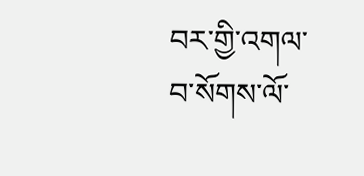བར་གྱི་འགལ་བ་སོགས་ལོ་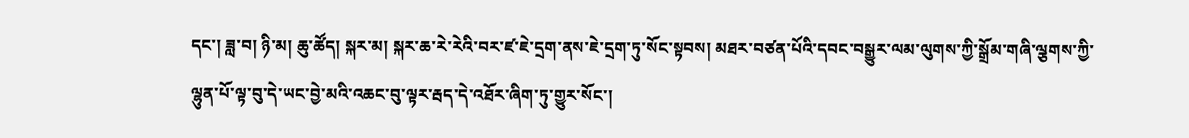དང་། ཟླ་བ། ཉི་མ། ཆུ་ཚོད། སྐར་མ། སྐར་ཆ་རེ་རེའི་བར་ཛ་ཇེ་དྲག་ནས་ཇེ་དྲག་ཏུ་སོང་སྟབས། མཐར་བཙན་པོའི་དབང་བསྒྱུར་ལམ་ལུགས་ཀྱི་སྒྲོམ་གཞི་ལྕགས་ཀྱི་ལྷུན་པོ་ལྟ་བུ་དེ་ཡང་བྱེ་མའི་འཆང་བུ་ལྟར་རྦད་དེ་འཐོར་ཞིག་ཏུ་གྱུར་སོང་།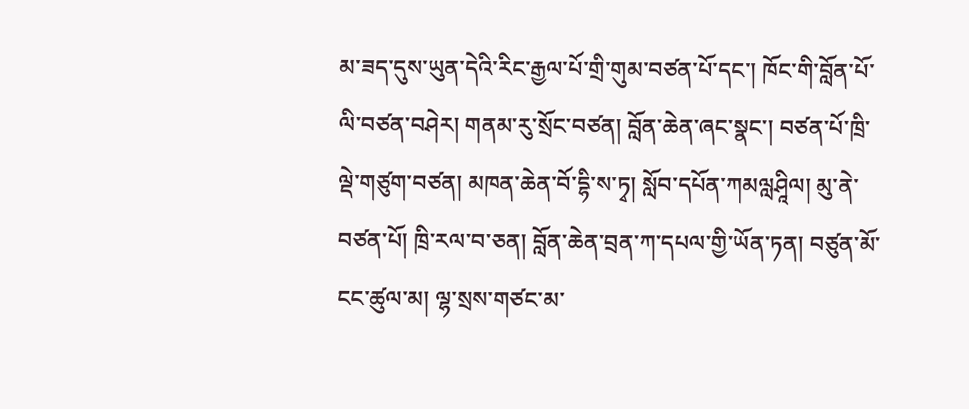མ་ཟད་དུས་ཡུན་དེའི་རིང་རྒྱལ་པོ་གྲི་གུམ་བཙན་པོ་དང་། ཁོང་གི་བློན་པོ་ལི་བཙན་བཤེར། གནམ་རུ་སྲོང་བཙན། བློན་ཆེན་ཞང་སྣང་། བཙན་པོ་ཁྲི་ལྡེ་གཙུག་བཙན། མཁན་ཆེན་བོ་དྷི་ས་ཏྭ། སློབ་དཔོན་ཀམལླཤཱིལ། མུ་ནེ་བཙན་པོ། ཁྲི་རལ་བ་ཅན། བློན་ཆེན་བྲན་ཀ་དཔལ་གྱི་ཡོན་ཏན། བཙུན་མོ་ངང་ཚུལ་མ། ལྷ་སྲས་གཙང་མ་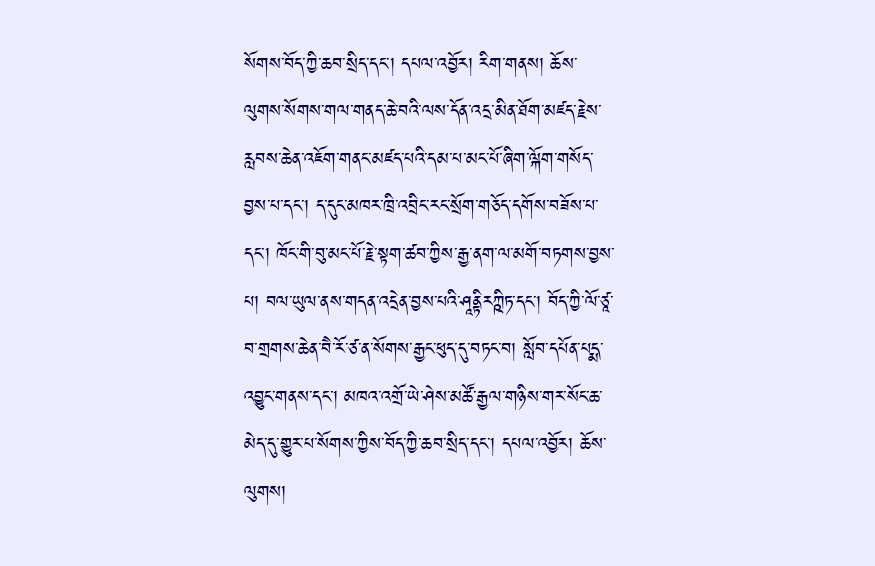སོགས་བོད་ཀྱི་ཆབ་སྲིད་དང་། དཔལ་འབྱོར། རིག་གནས། ཆོས་ལུགས་སོགས་གལ་གནད་ཆེ་བའི་ལས་དོན་འདྲ་མིན་ཐོག་མཛད་རྗེས་རླབས་ཆེན་འཇོག་གནང་མཛད་པའི་དམ་པ་མང་པོ་ཞིག་ལྐོག་གསོད་བྱས་པ་དང་། ད་དུང་མཁར་ཁྲི་འབྲིང་རང་སྲོག་གཅོད་དགོས་བཟོས་པ་དང་། ཁོང་གི་བུ་མང་པོ་རྗེ་སྟག་ཚབ་ཀྱིས་རྒྱ་ནག་ལ་མགོ་བཏགས་བྱས་པ། བལ་ཡུལ་ནས་གདན་འདྲེན་བྱས་པའི་ཤཱནྟིརཀྵིཏ་དང་། བོད་ཀྱི་ལོ་ཙཱ་བ་གྲགས་ཆེན་བཻ་རོ་ཙ་ན་སོགས་རྒྱང་ཕུད་དུ་བཏང་བ། སློབ་དཔོན་པདྨ་འབྱུང་གནས་དང་། མཁའ་འགྲོ་ཡེ་ཤེས་མཚོ་རྒྱལ་གཉིས་གར་སོང་ཆ་མེད་དུ་གྱུར་པ་སོགས་ཀྱིས་བོད་ཀྱི་ཆབ་སྲིད་དང་། དཔལ་འབྱོར། ཆོས་ལུགས།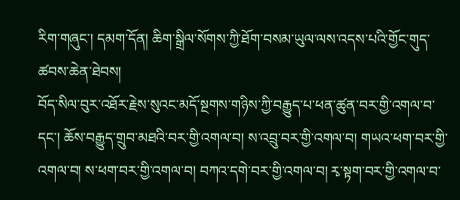རིག་གཞུང་། དམག་དོན། ཆིག་སྒྲིལ་སོགས་ཀྱི་ཐོག་བསམ་ཡུལ་ལས་འདས་པའི་གྱོང་གུད་ཚབས་ཆེན་ཐེབས།
བོད་སིལ་བུར་འཐོར་རྗེས་སུའང་མདོ་སྔགས་གཉིས་ཀྱི་བརྒྱུད་པ་ཕན་ཚུན་བར་གྱི་འགལ་བ་དང་། ཆོས་བརྒྱུད་གྲུབ་མཐའི་བར་གྱི་འགལ་བ། ས་འབྲུ་བར་གྱི་འགལ་བ། གཡའ་ཕག་བར་གྱི་འགལ་བ། ས་ཕག་བར་གྱི་འགལ་བ། བཀའ་དགེ་བར་གྱི་འགལ་བ། རྭ་སྟག་བར་གྱི་འགལ་བ་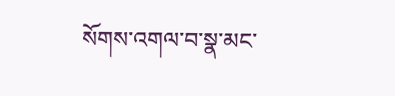སོགས་འགལ་བ་སྣ་མང་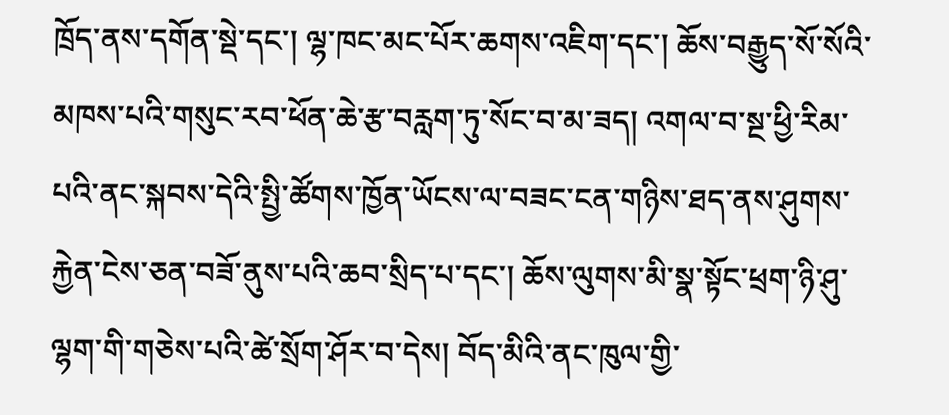ཁྲོད་ནས་དགོན་སྡེ་དང་། ལྷ་ཁང་མང་པོར་ཆགས་འཇིག་དང་། ཆོས་བརྒྱུད་སོ་སོའི་མཁས་པའི་གསུང་རབ་ཕོན་ཆེ་རྩ་བརླག་ཏུ་སོང་བ་མ་ཟད། འགལ་བ་སྔ་ཕྱི་རིམ་པའི་ནང་སྐབས་དེའི་སྤྱི་ཚོགས་ཁྱོན་ཡོངས་ལ་བཟང་ངན་གཉིས་ཐད་ནས་ཤུགས་རྐྱེན་ངེས་ཅན་བཟོ་ནུས་པའི་ཆབ་སྲིད་པ་དང་། ཆོས་ལུགས་མི་སྣ་སྟོང་ཕྲག་ཉི་ཤུ་ལྷག་གི་གཅེས་པའི་ཚེ་སྲོག་ཤོར་བ་དེས། བོད་མིའི་ནང་ཁུལ་གྱི་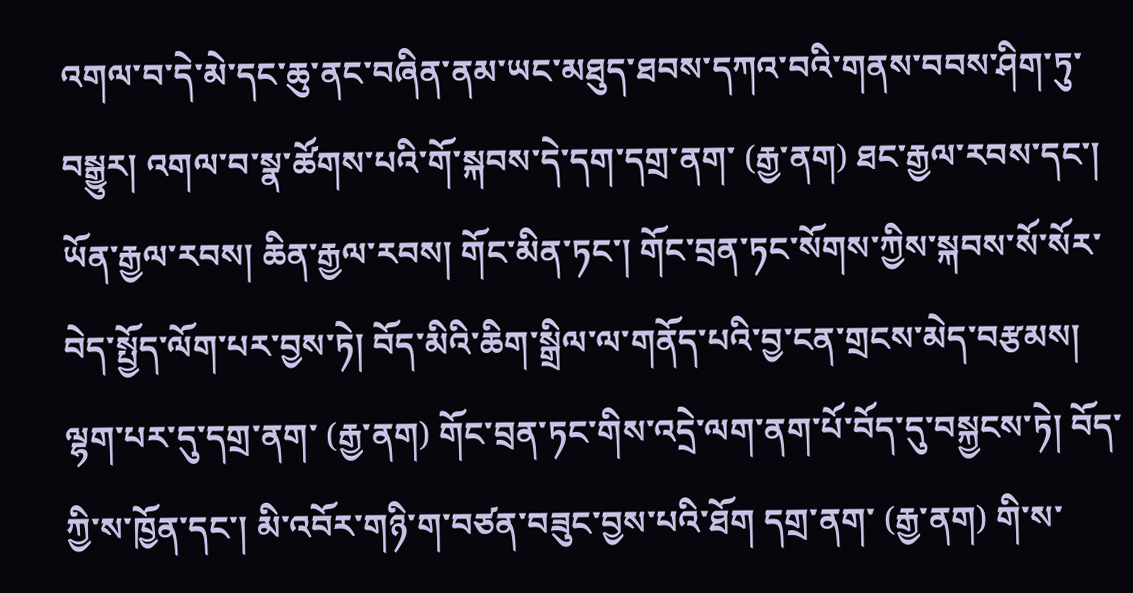འགལ་བ་དེ་མེ་དང་ཆུ་ནང་བཞིན་ནམ་ཡང་མཐུད་ཐབས་དཀའ་བའི་གནས་བབས་ཤིག་ཏུ་བསྒྱུར། འགལ་བ་སྣ་ཚོགས་པའི་གོ་སྐབས་དེ་དག་དགྲ་ནག་ (རྒྱ་ནག) ཐང་རྒྱལ་རབས་དང་། ཡོན་རྒྱལ་རབས། ཆིན་རྒྱལ་རབས། གོང་མིན་ཏང་། གོང་བྲན་ཏང་སོགས་ཀྱིས་སྐབས་སོ་སོར་བེད་སྤྱོད་ལོག་པར་བྱས་ཏེ། བོད་མིའི་ཆིག་སྒྲིལ་ལ་གནོད་པའི་བྱ་ངན་གྲངས་མེད་བརྩམས།
ལྷག་པར་དུ་དགྲ་ནག་ (རྒྱ་ནག) གོང་བྲན་ཏང་གིས་འདྲེ་ལག་ནག་པོ་བོད་དུ་བསྐྱངས་ཏེ། བོད་ཀྱི་ས་ཁྱོན་དང་། མི་འབོར་གཉི་ག་བཙན་བཟུང་བྱས་པའི་ཐོག དགྲ་ནག་ (རྒྱ་ནག) གི་ས་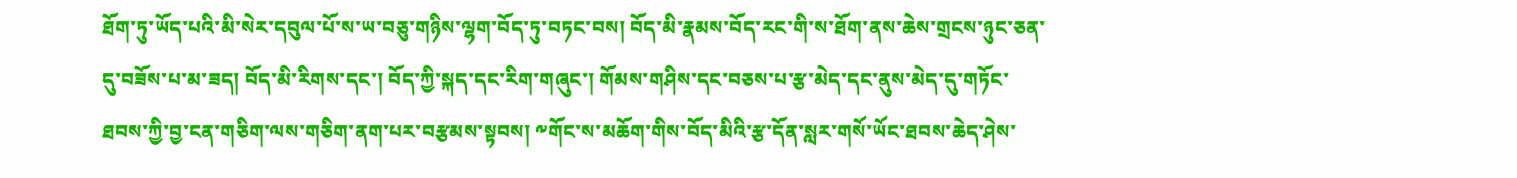ཐོག་ཏུ་ཡོད་པའི་མི་སེར་དབུལ་པོ་ས་ཡ་བཅུ་གཉིས་ལྷག་བོད་ཏུ་བཏང་བས། བོད་མི་རྣམས་བོད་རང་གི་ས་ཐོག་ནས་ཆེས་གྲངས་ཉུང་ཅན་དུ་བཟོས་པ་མ་ཟད། བོད་མི་རིགས་དང་། བོད་ཀྱི་སྐད་དང་རིག་གཞུང་། གོམས་གཤིས་དང་བཅས་པ་རྩ་མེད་དང་ནུས་མེད་དུ་གཏོང་ཐབས་ཀྱི་བྱ་ངན་གཅིག་ལས་གཅིག་ནག་པར་བརྩམས་སྟབས། ༸གོང་ས་མཆོག་གིས་བོད་མིའི་རྩ་དོན་སླར་གསོ་ཡོང་ཐབས་ཆེད་ཤེས་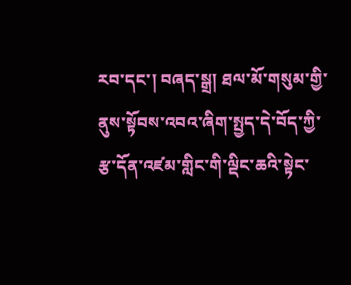རབ་དང་། བཞད་སྒྲ། ཐལ་མོ་གསུམ་གྱི་ནུས་སྟོབས་འབའ་ཞིག་སྤྱད་དེ་བོད་ཀྱི་རྩ་དོན་འཛམ་གླིང་གི་ལྡིང་ཆའི་སྟེང་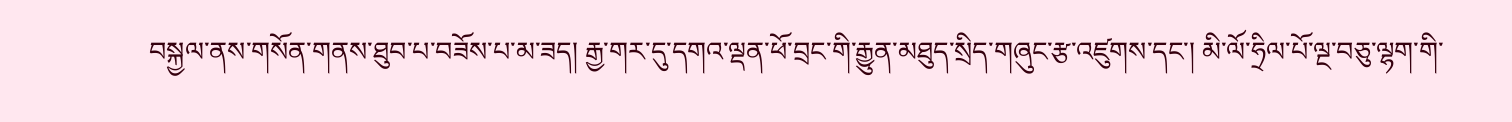བསྐྱལ་ནས་གསོན་གནས་ཐུབ་པ་བཟོས་པ་མ་ཟད། རྒྱ་གར་དུ་དགའ་ལྡན་ཕོ་བྲང་གི་རྒྱུན་མཐུད་སྲིད་གཞུང་རྩ་འཛུགས་དང་། མི་ལོ་ཧྲིལ་པོ་ལྔ་བཅུ་ལྷག་གི་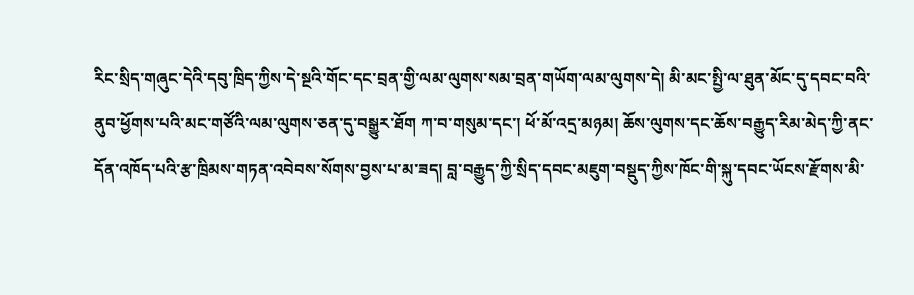རིང་སྲིད་གཞུང་དེའི་དབུ་ཁྲིད་ཀྱིས་དེ་སྔའི་གོང་དང་བྲན་གྱི་ལམ་ལུགས་སམ་བྲན་གཡོག་ལམ་ལུགས་དེ། མི་མང་སྤྱི་ལ་ཐུན་མོང་དུ་དབང་བའི་ནུབ་ཕྱོགས་པའི་མང་གཙོའི་ལམ་ལུགས་ཅན་དུ་བསྒྱུར་ཐོག ཀ་བ་གསུམ་དང་། ཕོ་མོ་འདྲ་མཉམ། ཆོས་ལུགས་དང་ཆོས་བརྒྱུད་རིམ་མེད་ཀྱི་ནང་དོན་འཁོད་པའི་རྩ་ཁྲིམས་གཏན་འབེབས་སོགས་བྱས་པ་མ་ཟད། བླ་བརྒྱུད་ཀྱི་སྲིད་དབང་མཇུག་བསྡུད་ཀྱིས་ཁོང་གི་སྐུ་དབང་ཡོངས་རྫོགས་མི་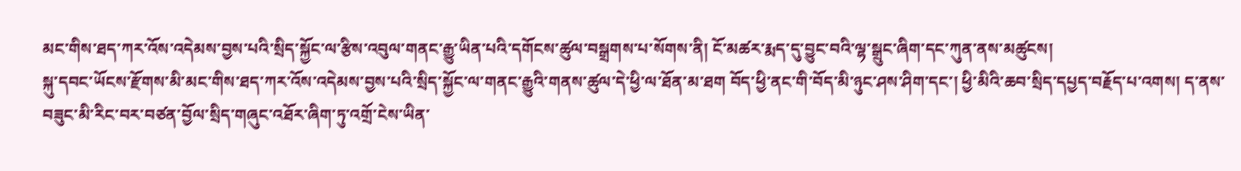མང་གིས་ཐད་ཀར་འོས་འདེམས་བྱས་པའི་སྲིད་སྐྱོང་ལ་རྩིས་འབུལ་གནང་རྒྱུ་ཡིན་པའི་དགོངས་ཚུལ་བསྒྲགས་པ་སོགས་ནི། ངོ་མཚར་རྨད་དུ་བྱུང་བའི་ལྷ་སྒྲུང་ཞིག་དང་ཀུན་ནས་མཚུངས།
སྐུ་དབང་ཡོངས་རྫོགས་མི་མང་གིས་ཐད་ཀར་འོས་འདེམས་བྱས་པའི་སྲིད་སྐྱོང་ལ་གནང་རྒྱུའི་གནས་ཚུལ་དེ་ཕྱི་ལ་ཐོན་མ་ཐག བོད་ཕྱི་ནང་གི་བོད་མི་ཉུང་ཤས་ཤིག་དང་། ཕྱི་མིའི་ཆབ་སྲིད་དཔྱད་བརྗོད་པ་འགས། ད་ནས་བཟུང་མི་རིང་བར་བཙན་བྱོལ་སྲིད་གཞུང་འཐོར་ཞིག་ཏུ་འགྲོ་ངེས་ཡིན་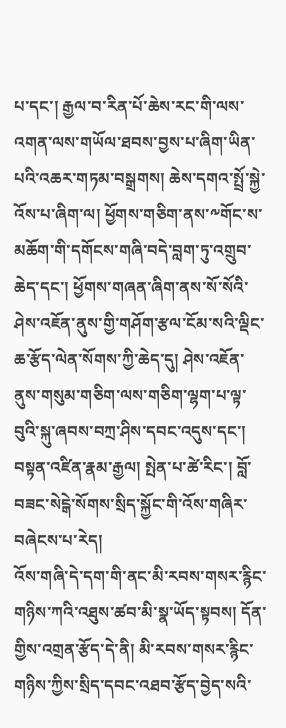པ་དང་། རྒྱལ་བ་རིན་པོ་ཆེས་རང་གི་ལས་འགན་ལས་གཡོལ་ཐབས་བྱས་པ་ཞིག་ཡིན་པའི་འཆར་གཏམ་བསྒྲགས། ཆེས་དགའ་སྤྲོ་སྐྱེ་འོས་པ་ཞིག་ལ། ཕྱོགས་གཅིག་ནས་༸གོང་ས་མཆོག་གི་དགོངས་གཞི་བདེ་བླག་ཏུ་འགྲུབ་ཆེད་དང་། ཕྱོགས་གཞན་ཞིག་ནས་སོ་སོའི་ཤེས་འཇོན་ནུས་གྱི་གཤོག་རྩལ་ངོམ་སའི་ལྡིང་ཆ་རྩོད་ལེན་སོགས་ཀྱི་ཆེད་དུ། ཤེས་འཇོན་ནུས་གསུམ་གཅིག་ལས་གཅིག་ལྷག་པ་ལྟ་བུའི་སྐུ་ཞབས་བཀྲ་ཤིས་དབང་འདུས་དང་། བསྟན་འཛིན་རྣམ་རྒྱལ། སྤེན་པ་ཚེ་རིང་། བློ་བཟང་སེངྒེ་སོགས་སྲིད་སྐྱོང་གི་འོས་གཞིར་བཞེངས་པ་རེད།
འོས་གཞི་དེ་དག་གི་ནང་མི་རབས་གསར་རྙིང་གཉིས་ཀའི་འཐུས་ཚབ་མི་སྣ་ཡོད་སྟབས། དོན་གྱིས་འགྲན་རྩོད་དེ་ནི། མི་རབས་གསར་རྙིང་གཉིས་ཀྱིས་སྲིད་དབང་འཐབ་རྩོད་བྱེད་སའི་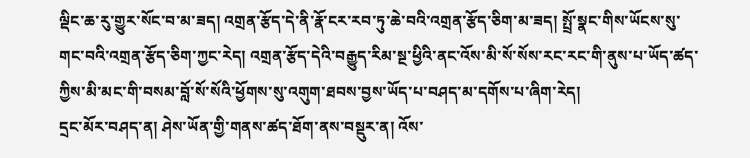ལྡིང་ཆ་རུ་གྱུར་སོང་བ་མ་ཟད། འགྲན་རྩོད་དེ་ནི་རྣོ་ངར་རབ་ཏུ་ཆེ་བའི་འགྲན་རྩོད་ཅིག་མ་ཟད། སྤྲོ་སྣང་གིས་ཡོངས་སུ་གང་བའི་འགྲན་རྩོད་ཅིག་ཀྱང་རེད། འགྲན་རྩོད་དེའི་བརྒྱུད་རིམ་སྔ་ཕྱིའི་ནང་འོས་མི་སོ་སོས་རང་རང་གི་ནུས་པ་ཡོད་ཚད་ཀྱིས་མི་མང་གི་བསམ་བློ་སོ་སོའི་ཕྱོགས་སུ་འགུག་ཐབས་བྱས་ཡོད་པ་བཤད་མ་དགོས་པ་ཞིག་རེད།
དྲང་མོར་བཤད་ན། ཤེས་ཡོན་གྱི་གནས་ཚད་ཐོག་ནས་བསྡུར་ན། འོས་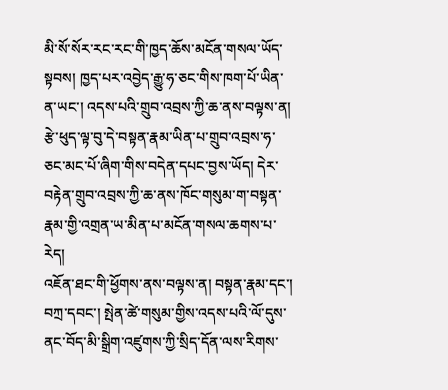མི་སོ་སོར་རང་རང་གི་ཁྱད་ཆོས་མངོན་གསལ་ཡོད་སྟབས། ཁྱད་པར་འབྱེད་རྒྱུ་ཧ་ཅང་གིས་ཁག་པོ་ཡིན་ན་ཡང་། འདས་པའི་གྲུབ་འབྲས་ཀྱི་ཆ་ནས་བལྟས་ན། རྩེ་ཕུད་ལྟ་བུ་དེ་བསྟན་རྣམ་ཡིན་པ་གྲུབ་འབྲས་ཧ་ཅང་མང་པོ་ཞིག་གིས་བདེན་དཔང་བྱས་ཡོད། དེར་བརྟེན་གྲུབ་འབྲས་ཀྱི་ཆ་ནས་ཁོང་གསུམ་ག་བསྟན་རྣམ་གྱི་འགྲན་ཡ་མིན་པ་མངོན་གསལ་ཆགས་པ་རེད།
འཇོན་ཐང་གི་ཕྱོགས་ནས་བལྟས་ན། བསྟན་རྣམ་དང་། བཀྲ་དབང་། སྤེན་ཚེ་གསུམ་གྱིས་འདས་པའི་ལོ་དུས་ནང་བོད་མི་སྒྲིག་འཛུགས་ཀྱི་སྲིད་དོན་ལས་རིགས་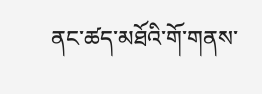ནང་ཚད་མཐོའི་གོ་གནས་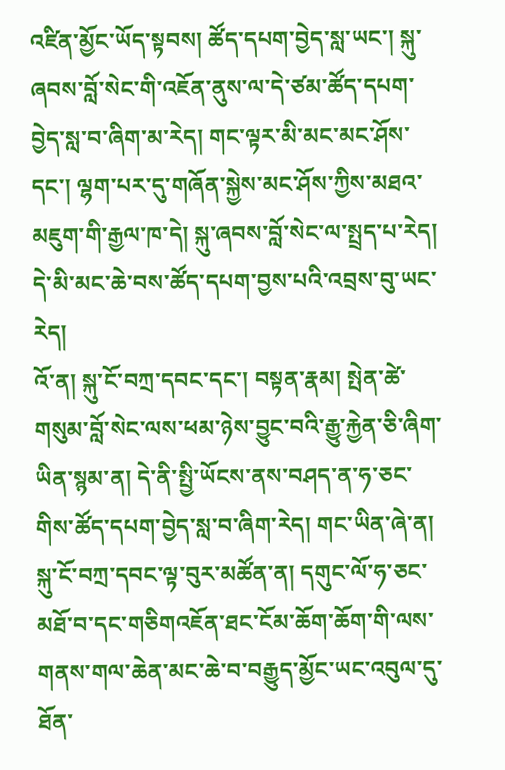འཛིན་མྱོང་ཡོད་སྟབས། ཚོད་དཔག་བྱེད་སླ་ཡང་། སྐུ་ཞབས་བློ་སེང་གི་འཇོན་ནུས་ལ་དེ་ཙམ་ཚོད་དཔག་བྱེད་སླ་བ་ཞིག་མ་རེད། གང་ལྟར་མི་མང་མང་ཤོས་དང་། ལྷག་པར་དུ་གཞོན་སྐྱེས་མང་ཤོས་ཀྱིས་མཐའ་མཇུག་གི་རྒྱལ་ཁ་དེ། སྐུ་ཞབས་བློ་སེང་ལ་སྤྲད་པ་རེད། དེ་མི་མང་ཆེ་བས་ཚོད་དཔག་བྱས་པའི་འབྲས་བུ་ཡང་རེད།
འོ་ན། སྐུ་ངོ་བཀྲ་དབང་དང་། བསྟན་རྣམ། སྤེན་ཚེ་གསུམ་བློ་སེང་ལས་ཕམ་ཉེས་བྱུང་བའི་རྒྱུ་རྐྱེན་ཅི་ཞིག་ཡིན་སྙམ་ན། དེ་ནི་སྤྱི་ཡོངས་ནས་བཤད་ན་ཧ་ཅང་གིས་ཚོད་དཔག་བྱེད་སླ་བ་ཞིག་རེད། གང་ཡིན་ཞེ་ན། སྐུ་ངོ་བཀྲ་དབང་ལྟ་བུར་མཚོན་ན། དགུང་ལོ་ཧ་ཅང་མཐོ་བ་དང་གཅིགའཇོན་ཐང་ངོམ་ཆོག་ཆོག་གི་ལས་གནས་གལ་ཆེན་མང་ཆེ་བ་བརྒྱུད་མྱོང་ཡང་འབུལ་དུ་ཐོན་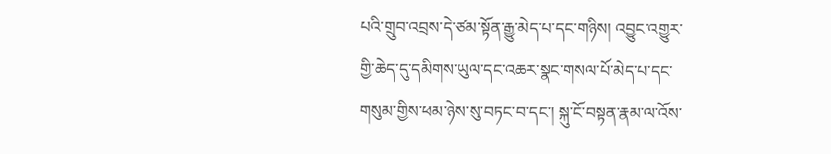པའི་གྲུབ་འབྲས་དེ་ཙམ་སྟོན་རྒྱུ་མེད་པ་དང་གཉིས། འབྱུང་འགྱུར་གྱི་ཆེད་དུ་དམིགས་ཡུལ་དང་འཆར་སྣང་གསལ་པོ་མེད་པ་དང་གསུམ་གྱིས་ཕམ་ཉེས་སུ་བཏང་བ་དང་། སྐུ་ངོ་བསྟན་རྣམ་ལ་འོས་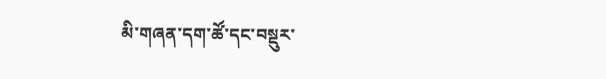མི་གཞན་དག་ཚོ་དང་བསྡུར་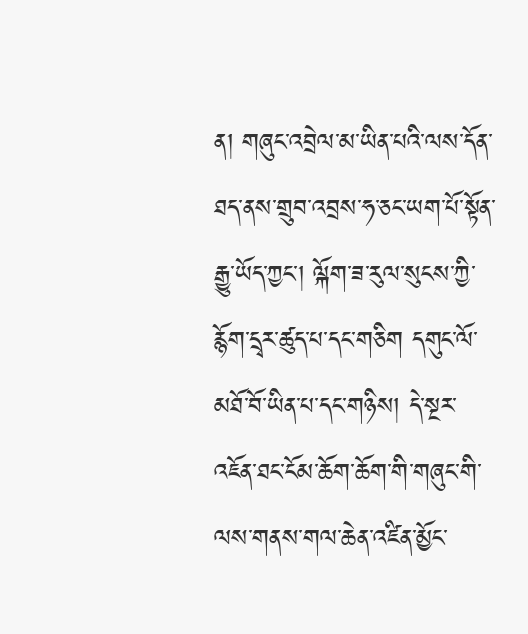ན། གཞུང་འབྲེལ་མ་ཡིན་པའི་ལས་དོན་ཐད་ནས་གྲུབ་འབྲས་ཧ་ཅང་ཡག་པོ་སྟོན་རྒྱུ་ཡོད་ཀྱང་། ལྐོག་ཟ་རུལ་སུངས་ཀྱི་རྙོག་དྲྭར་ཚུད་པ་དང་གཅིག དགུང་ལོ་མཐོ་བོ་ཡིན་པ་དང་གཉིས། དེ་སྔར་འཇོན་ཐང་ངོམ་ཆོག་ཆོག་གི་གཞུང་གི་ལས་གནས་གལ་ཆེན་འཛིན་མྱོང་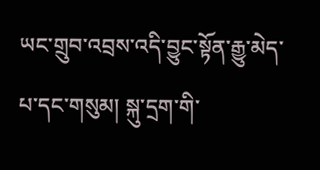ཡང་གྲུབ་འབྲས་འདི་བྱུང་སྟོན་རྒྱུ་མེད་པ་དང་གསུམ། སྐུ་དྲག་གི་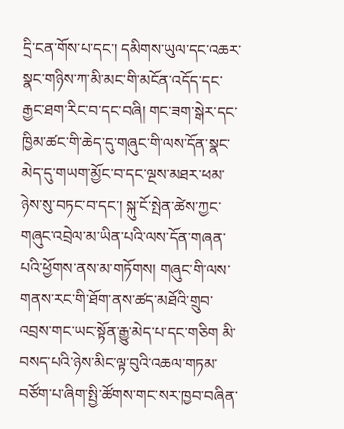དྲི་ངན་གོས་པ་དང་། དམིགས་ཡུལ་དང་འཆར་སྣང་གཉིས་ཀ་མི་མང་གི་མངོན་འདོད་དང་རྒྱང་ཐག་རིང་བ་དང་བཞི། གང་ཟག་སྒེར་དང་ཁྱིམ་ཚང་གི་ཆེད་དུ་གཞུང་གི་ལས་དོན་སྣང་མེད་དུ་གཡག་མྱོང་བ་དང་ལྔས་མཐར་ཕམ་ཉེས་སུ་བཏང་བ་དང་། སྐུ་ངོ་སྤེན་ཚེས་ཀྱང་གཞུང་འབྲེལ་མ་ཡིན་པའི་ལས་དོན་གཞན་པའི་ཕྱོགས་ནས་མ་གཏོགས། གཞུང་གི་ལས་གནས་རང་གི་ཐོག་ནས་ཚད་མཐོའི་གྲུབ་འབྲས་གང་ཡང་སྟོན་རྒྱུ་མེད་པ་དང་གཅིག མི་བསད་པའི་ཉེས་མིང་ལྟ་བུའི་འཆལ་གཏམ་བཙོག་པ་ཞིག་སྤྱི་ཚོགས་གང་སར་ཁྱབ་བཞིན་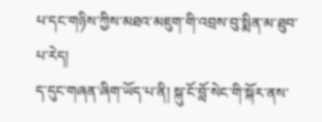པ་དང་གཉིས་ཀྱིས་མཐའ་མཇུག་གི་འབྲས་བུ་སྨིན་མ་ཐུབ་པ་རེད།
ད་དུང་གཞན་ཞིག་ཡོད་པ་ནི། སྐུ་ངོ་བློ་སེང་གི་སྐོར་ནས་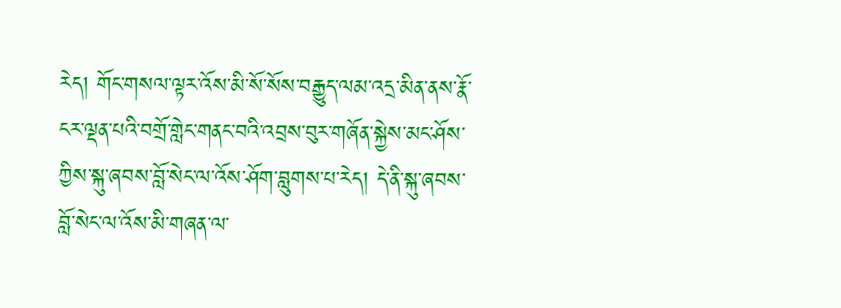རེད། གོང་གསལ་ལྟར་འོས་མི་སོ་སོས་བརྒྱུད་ལམ་འདྲ་མིན་ནས་རྣོ་ངར་ལྡན་པའི་བགྲོ་གླེང་གནང་བའི་འབྲས་བུར་གཞོན་སྐྱེས་མང་ཤོས་ཀྱིས་སྐུ་ཞབས་བློ་སེང་ལ་འོས་ཤོག་བླུགས་པ་རེད། དེ་ནི་སྐུ་ཞབས་བློ་སེང་ལ་འོས་མི་གཞན་ལ་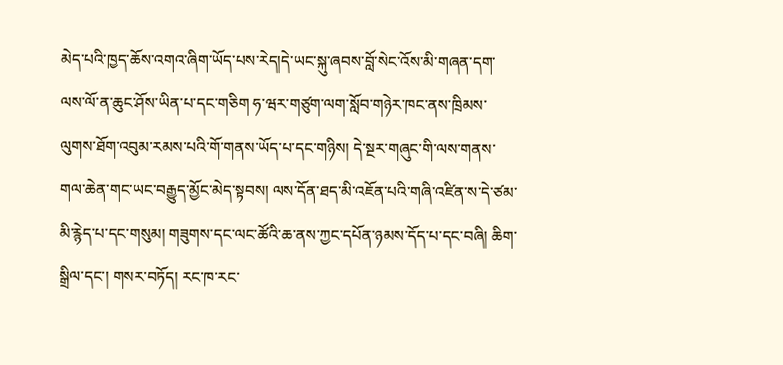མེད་པའི་ཁྱད་ཆོས་འགའ་ཞིག་ཡོད་པས་རེད།དེ་ཡང་སྐུ་ཞབས་བློ་སེང་འོས་མི་གཞན་དག་ལས་ལོ་ན་ཆུང་ཤོས་ཡིན་པ་དང་གཅིག ཧ་ཝར་གཙུག་ལག་སློབ་གཉེར་ཁང་ནས་ཁྲིམས་ལུགས་ཐོག་འབུམ་རམས་པའི་གོ་གནས་ཡོད་པ་དང་གཉིས། དེ་སྔར་གཞུང་གི་ལས་གནས་གལ་ཆེན་གང་ཡང་བརྒྱུད་མྱོང་མེད་སྟབས། ལས་དོན་ཐད་མི་འཇོན་པའི་གཞི་འཛིན་ས་དེ་ཙམ་མི་རྙེད་པ་དང་གསུམ། གཟུགས་དང་ལང་ཚོའི་ཆ་ནས་ཀྱང་དཔོན་ཉམས་དོད་པ་དང་བཞི། ཆིག་སྒྲིལ་དང་། གསར་བཏོད། རང་ཁ་རང་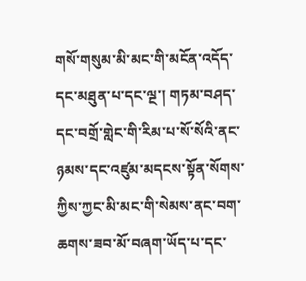གསོ་གསུམ་མི་མང་གི་མངོན་འདོད་དང་མཐུན་པ་དང་ལྔ་། གཏམ་བཤད་དང་བགྲོ་གླེང་གི་རིམ་པ་སོ་སོའི་ནང་ཉམས་དང་འཛུམ་མདངས་སྟོན་སོགས་ཀྱིས་ཀྱང་མི་མང་གི་སེམས་ནང་བག་ཆགས་ཟབ་མོ་བཞག་ཡོད་པ་དང་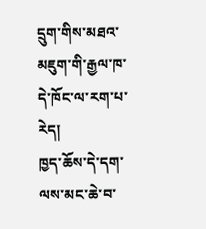དྲུག་གིས་མཐའ་མཇུག་གི་རྒྱལ་ཁ་དེ་ཁོང་ལ་རག་པ་རེད།
ཁྱད་ཆོས་དེ་དག་ལས་མང་ཆེ་བ་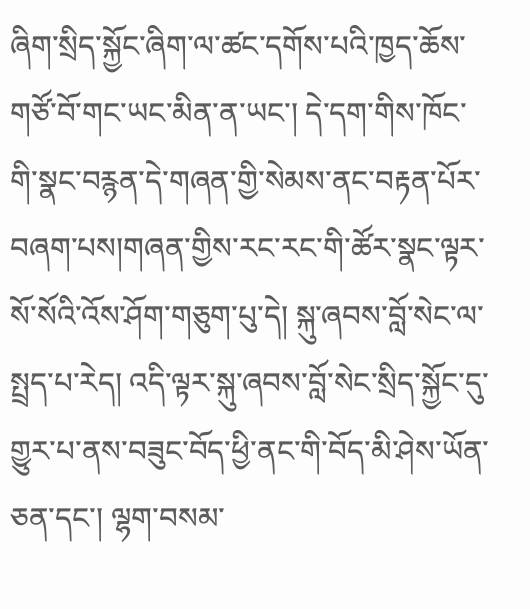ཞིག་སྲིད་སྐྱོང་ཞིག་ལ་ཚང་དགོས་པའི་ཁྱད་ཆོས་གཙོ་བོ་གང་ཡང་མིན་ན་ཡང་། དེ་དག་གིས་ཁོང་གི་སྣང་བརྙན་དེ་གཞན་གྱི་སེམས་ནང་བརྟན་པོར་བཞག་པས།གཞན་གྱིས་རང་རང་གི་ཚོར་སྣང་ལྟར་སོ་སོའི་འོས་ཤོག་གཅུག་པུ་དེ། སྐུ་ཞབས་བློ་སེང་ལ་སྤྲད་པ་རེད། འདི་ལྟར་སྐུ་ཞབས་བློ་སེང་སྲིད་སྐྱོང་དུ་གྱུར་པ་ནས་བཟུང་བོད་ཕྱི་ནང་གི་བོད་མི་ཤེས་ཡོན་ཅན་དང་། ལྷག་བསམ་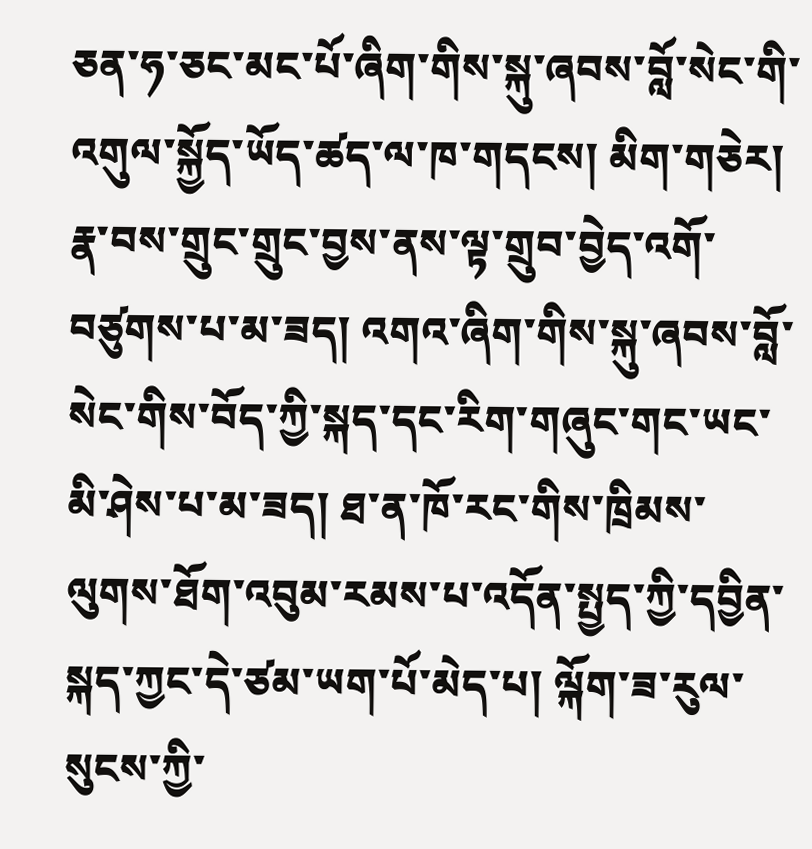ཅན་ཧ་ཅང་མང་པོ་ཞིག་གིས་སྐུ་ཞབས་བློ་སེང་གི་འགུལ་སྐྱོད་ཡོད་ཚད་ལ་ཁ་གདངས། མིག་གཅེར། རྣ་བས་གྲུང་གྲུང་བྱས་ནས་ལྟ་གྲུབ་བྱེད་འགོ་བཙུགས་པ་མ་ཟད། འགའ་ཞིག་གིས་སྐུ་ཞབས་བློ་སེང་གིས་བོད་ཀྱི་སྐད་དང་རིག་གཞུང་གང་ཡང་མི་ཤེས་པ་མ་ཟད། ཐ་ན་ཁོ་རང་གིས་ཁྲིམས་ལུགས་ཐོག་འབུམ་རམས་པ་འདོན་སྤྱད་ཀྱི་དབྱིན་སྐད་ཀྱང་དེ་ཙམ་ཡག་པོ་མེད་པ། ལྐོག་ཟ་རུལ་སུངས་ཀྱི་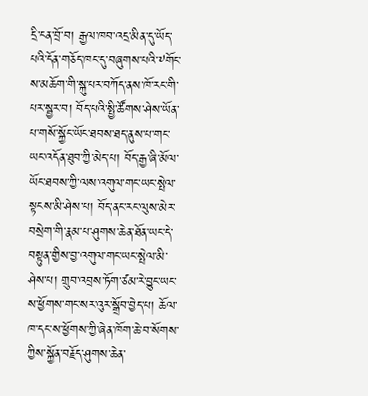དྲི་ངན་བྲོ་བ། རྒྱལ་ཁབ་འདྲ་མིན་དུ་ཡོད་པའི་དོན་གཅོད་ཁང་དུ་བཞུགས་པའི་༸གོང་ས་མཆོག་གི་སྐུ་པར་བཀོད་ནས་ཁོ་རང་གི་པར་སྦྱར་བ། བོད་པའི་སྤྱི་ཚོགས་ཤེས་ཡོན་པ་གསོ་སྐྱོང་ཡོང་ཐབས་ཐད་ནུས་པ་གང་ཡང་འདོན་ཐུབ་ཀྱི་མེད་པ། བོད་རྒྱ་ཞི་མོལ་ཡོང་ཐབས་ཀྱི་ལས་འགུལ་གང་ཡང་སྤེལ་སྟངས་མི་ཤེས་པ། བོད་ནང་རང་ལུས་མེར་བསྲེག་གི་རྣམ་པ་ཤུགས་ཆེན་ཐོན་ཡང་དེ་བསྟུན་གྱིས་བྱ་འགུལ་གང་ཡང་སྤེལ་མི་ཤེས་པ། གྲུབ་འབྲས་ཏོག་ཙམ་རེ་བྱུང་ཡང་ས་ཕྱོགས་གང་སར་འུར་སྒྲོབ་བྱེད་པ། ཆོལ་ཁ་དང་ས་ཕྱོགས་ཀྱི་ཞེན་ཁོག་ཆེ་བ་སོགས་ཀྱིས་སྐྱོན་བརྗོད་ཤུགས་ཆེན་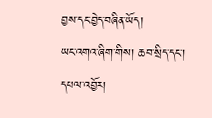བྱས་དང་བྱེད་བཞིན་ཡོད།
ཡང་འགའ་ཞིག་གིས། ཆབ་སྲིད་དང་། དཔལ་འབྱོར།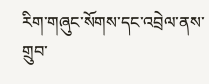རིག་གཞུང་སོགས་དང་འབྲེལ་ནས་གྲུབ་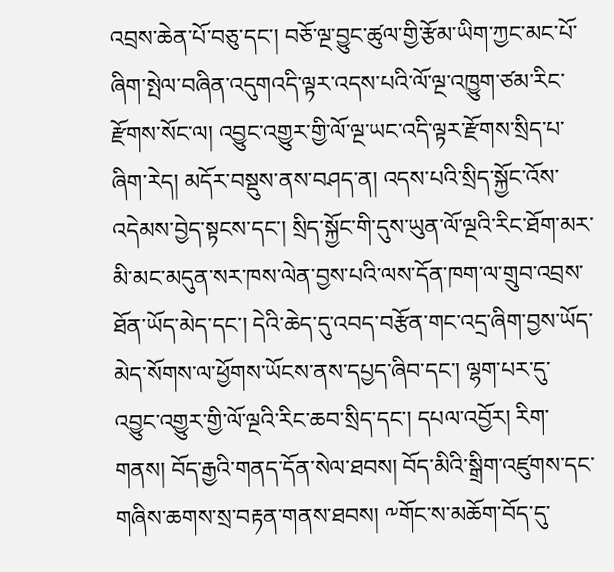འབྲས་ཆེན་པོ་བཅུ་དང་། བཅོ་ལྔ་བྱུང་ཚུལ་གྱི་རྩོམ་ཡིག་ཀྱང་མང་པོ་ཞིག་སྤེལ་བཞིན་འདུགའདི་ལྟར་འདས་པའི་ལོ་ལྔ་འཁྱུག་ཙམ་རིང་རྫོགས་སོང་ལ། འབྱུང་འགྱུར་གྱི་ལོ་ལྔ་ཡང་འདི་ལྟར་རྫོགས་སྲིད་པ་ཞིག་རེད། མདོར་བསྡུས་ནས་བཤད་ན། འདས་པའི་སྲིད་སྐྱོང་འོས་འདེམས་བྱེད་སྟངས་དང་། སྲིད་སྐྱོང་གི་དུས་ཡུན་ལོ་ལྔའི་རིང་ཐོག་མར་མི་མང་མདུན་སར་ཁས་ལེན་བྱས་པའི་ལས་དོན་ཁག་ལ་གྲུབ་འབྲས་ཐོན་ཡོད་མེད་དང་། དེའི་ཆེད་དུ་འབད་བརྩོན་གང་འདྲ་ཞིག་བྱས་ཡོད་མེད་སོགས་ལ་ཕྱོགས་ཡོངས་ནས་དཔྱད་ཞིབ་དང་། ལྷག་པར་དུ་འབྱུང་འགྱུར་གྱི་ལོ་ལྔའི་རིང་ཆབ་སྲིད་དང་། དཔལ་འབྱོར། རིག་གནས། བོད་རྒྱའི་གནད་དོན་སེལ་ཐབས། བོད་མིའི་སྒྲིག་འཛུགས་དང་གཞིས་ཆགས་སྲ་བརྟན་གནས་ཐབས། ༸གོང་ས་མཆོག་བོད་དུ་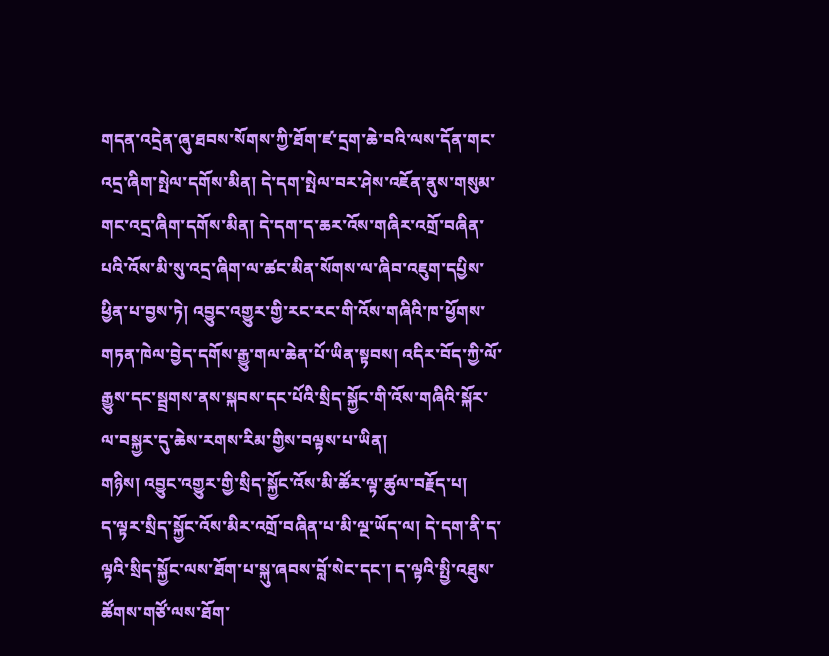གདན་འདྲེན་ཞུ་ཐབས་སོགས་ཀྱི་ཐོག་ཛ་དྲག་ཆེ་བའི་ལས་དོན་གང་འདྲ་ཞིག་སྤེལ་དགོས་མིན། དེ་དག་སྤེལ་བར་ཤེས་འཇོན་ནུས་གསུམ་གང་འདྲ་ཞིག་དགོས་མིན། དེ་དག་ད་ཆར་འོས་གཞིར་འགྲོ་བཞིན་པའི་འོས་མི་སུ་འདྲ་ཞིག་ལ་ཚང་མིན་སོགས་ལ་ཞིབ་འཇུག་དཔྱིས་ཕྱིན་པ་བྱས་ཏེ། འབྱུང་འགྱུར་གྱི་རང་རང་གི་འོས་གཞིའི་ཁ་ཕྱོགས་གཏན་ཁེལ་བྱེད་དགོས་རྒྱུ་གལ་ཆེན་པོ་ཡིན་སྟབས། འདིར་བོད་ཀྱི་ལོ་རྒྱུས་དང་སྦྲགས་ནས་སྐབས་དང་པོའི་སྲིད་སྐྱོང་གི་འོས་གཞིའི་སྐོར་ལ་བསྐྱར་དུ་ཆེས་རགས་རིམ་གྱིས་བལྟས་པ་ཡིན།
གཉིས། འབྱུང་འགྱུར་གྱི་སྲིད་སྐྱོང་འོས་མི་ཚོར་ལྟ་ཚུལ་བརྗོད་པ།
ད་ལྟར་སྲིད་སྐྱོང་འོས་མིར་འགྲོ་བཞིན་པ་མི་ལྔ་ཡོད་ལ། དེ་དག་ནི་ད་ལྟའི་སྲིད་སྐྱོང་ལས་ཐོག་པ་སྐུ་ཞབས་བློ་སེང་དང་། ད་ལྟའི་སྤྱི་འཐུས་ཚོགས་གཙོ་ལས་ཐོག་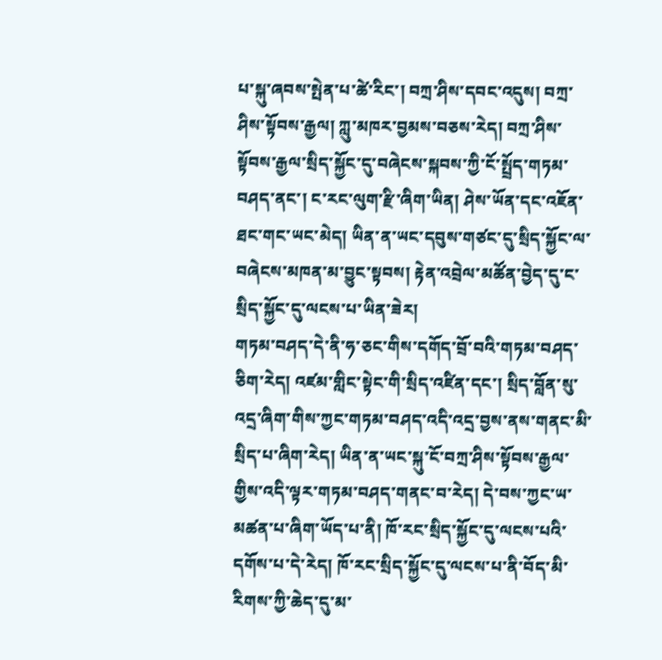པ་སྐུ་ཞབས་སྤེན་པ་ཚེ་རིང་། བཀྲ་ཤིས་དབང་འདུས། བཀྲ་ཤིས་སྟོབས་རྒྱལ། ཀླུ་མཁར་བྱམས་བཅས་རེད། བཀྲ་ཤིས་སྟོབས་རྒྱལ་སྲིད་སྐྱོང་དུ་བཞེངས་སྐབས་ཀྱི་ངོ་སྤྲོད་གཏམ་བཤད་ནང་། ང་རང་ལུག་རྫི་ཞིག་ཡིན། ཤེས་ཡོན་དང་འཇོན་ཐང་གང་ཡང་མེད། ཡིན་ན་ཡང་དབུས་གཙང་དུ་སྲིད་སྐྱོང་ལ་བཞེངས་མཁན་མ་བྱུང་སྟབས། རྟེན་འབྲེལ་མཚོན་བྱེད་དུ་ང་སྲིད་སྐྱོང་དུ་ལངས་པ་ཡིན་ཟེར།
གཏམ་བཤད་དེ་ནི་ཧ་ཅང་གིས་དགོད་བྲོ་བའི་གཏམ་བཤད་ཅིག་རེད། འཛམ་གླིང་སྟེང་གི་སྲིད་འཛིན་དང་། སྲིད་བློན་སུ་འདྲ་ཞིག་གིས་ཀྱང་གཏམ་བཤད་འདི་འདྲ་བྱས་ནས་གནང་མི་སྲིད་པ་ཞིག་རེད། ཡིན་ན་ཡང་སྐུ་ངོ་བཀྲ་ཤིས་སྟོབས་རྒྱལ་གྱིས་འདི་ལྟར་གཏམ་བཤད་གནང་བ་རེད། དེ་བས་ཀྱང་ཡ་མཚན་པ་ཞིག་ཡོད་པ་ནི། ཁོ་རང་སྲིད་སྐྱོང་དུ་ལངས་པའི་དགོས་པ་དེ་རེད། ཁོ་རང་སྲིད་སྐྱོང་དུ་ལངས་པ་ནི་བོད་མི་རིགས་ཀྱི་ཆེད་དུ་མ་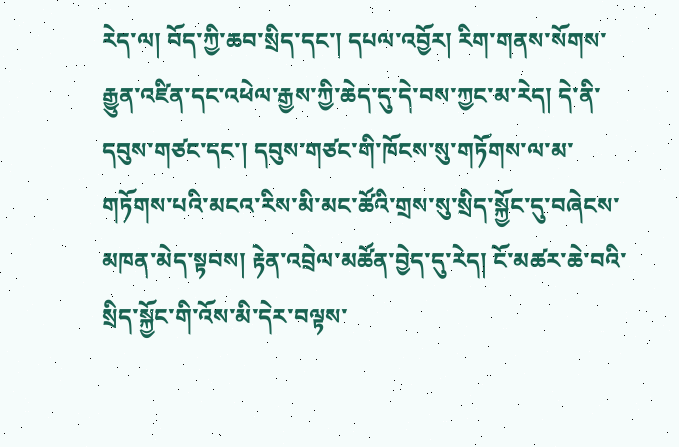རེད་ལ། བོད་ཀྱི་ཆབ་སྲིད་དང་། དཔལ་འབྱོར། རིག་གནས་སོགས་རྒྱུན་འཛིན་དང་འཕེལ་རྒྱས་ཀྱི་ཆེད་དུ་དེ་བས་ཀྱང་མ་རེད། དེ་ནི་དབུས་གཙང་དང་། དབུས་གཙང་གི་ཁོངས་སུ་གཏོགས་ལ་མ་གཏོགས་པའི་མངའ་རིས་མི་མང་ཚོའི་གྲས་སུ་སྲིད་སྐྱོང་དུ་བཞེངས་མཁན་མེད་སྟབས། རྟེན་འབྲེལ་མཚོན་བྱེད་དུ་རེད། ངོ་མཚར་ཆེ་བའི་སྲིད་སྐྱོང་གི་འོས་མི་དེར་བལྟས་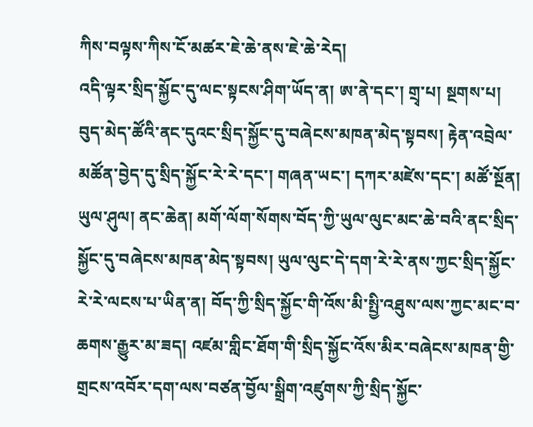ཀིས་བལྟས་ཀིས་ངོ་མཚར་ཇེ་ཆེ་ནས་ཇེ་ཆེ་རེད།
འདི་ལྟར་སྲིད་སྐྱོང་དུ་ལང་སྟངས་ཤིག་ཡོད་ན། ཨ་ནེ་དང་། གྲྭ་པ། སྔགས་པ། བུད་མེད་ཚོའི་ནང་དུའང་སྲིད་སྐྱོང་དུ་བཞེངས་མཁན་མེད་སྟབས། རྟེན་འབྲེལ་མཚོན་བྱེད་དུ་སྲིད་སྐྱོང་རེ་རེ་དང་། གཞན་ཡང་། དཀར་མཛེས་དང་། མཚོ་སྔོན། ཡུལ་ཤུལ། ནང་ཆེན། མགོ་ལོག་སོགས་བོད་ཀྱི་ཡུལ་ལུང་མང་ཆེ་བའི་ནང་སྲིད་སྐྱོང་དུ་བཞེངས་མཁན་མེད་སྟབས། ཡུལ་ལུང་དེ་དག་རེ་རེ་ནས་ཀྱང་སྲིད་སྐྱོང་རེ་རེ་ལངས་པ་ཡིན་ན། བོད་ཀྱི་སྲིད་སྐྱོང་གི་འོས་མི་སྤྱི་འཐུས་ལས་ཀྱང་མང་བ་ཆགས་རྒྱུར་མ་ཟད། འཛམ་གླིང་ཐོག་གི་སྲིད་སྐྱོང་འོས་མིར་བཞེངས་མཁན་གྱི་གྲངས་འབོར་དག་ལས་བཙན་བྱོལ་སྒྲིག་འཛུགས་ཀྱི་སྲིད་སྐྱོང་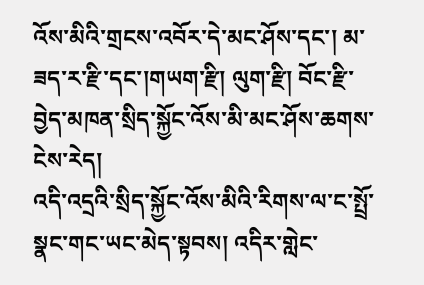འོས་མིའི་གྲངས་འབོར་དེ་མང་ཤོས་དང་། མ་ཟད་ར་རྫི་དང་།གཡག་རྫི། ལུག་རྫི། བོང་རྫི་བྱེད་མཁན་སྲིད་སྐྱོང་འོས་མི་མང་ཤོས་ཆགས་ངེས་རེད།
འདི་འདྲའི་སྲིད་སྐྱོང་འོས་མིའི་རིགས་ལ་ང་སྤྲོ་སྣང་གང་ཡང་མེད་སྟབས། འདིར་གླེང་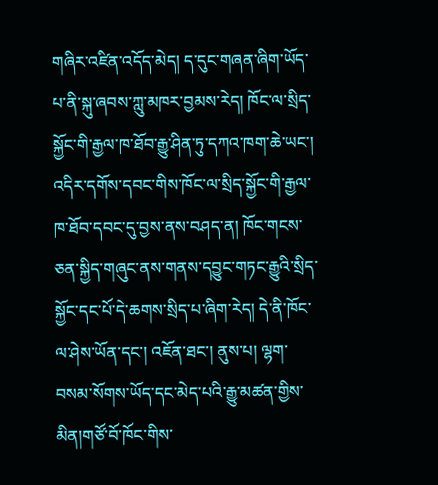གཞིར་འཛིན་འདོད་མེད། ད་དུང་གཞན་ཞིག་ཡོད་པ་ནི་སྐུ་ཞབས་ཀླུ་མཁར་བྱམས་རེད། ཁོང་ལ་སྲིད་སྐྱོང་གི་རྒྱལ་ཁ་ཐོབ་རྒྱུ་ཤིན་ཏུ་དཀའ་ཁག་ཆེ་ཡང་། འདིར་དགོས་དབང་གིས་ཁོང་ལ་སྲིད་སྐྱོང་གི་རྒྱལ་ཁ་ཐོབ་དབང་དུ་བྱས་ནས་བཤད་ན། ཁོང་གངས་ཅན་སྐྱིད་གཞུང་ནས་གནས་དབྱུང་གཏང་རྒྱུའི་སྲིད་སྐྱོང་དང་པོ་དེ་ཆགས་སྲིད་པ་ཞིག་རེད། དེ་ནི་ཁོང་ལ་ཤེས་ཡོན་དང་། འཇོན་ཐང་། ནུས་པ། ལྷག་བསམ་སོགས་ཡོད་དང་མེད་པའི་རྒྱུ་མཚན་གྱིས་མིན།གཙོ་བོ་ཁོང་གིས་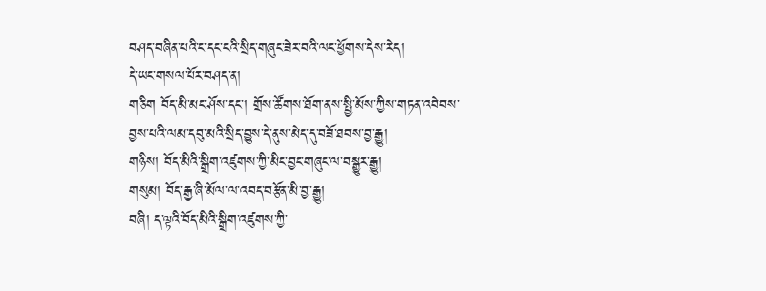བཤད་བཞིན་པའི་ང་དང་ངའི་སྲིད་གཞུང་ཟེར་བའི་ལང་ཕྱོགས་དེས་རེད།
དེ་ཡང་གསལ་པོར་བཤད་ན།
གཅིག བོད་མི་མང་ཤོས་དང་། གྲོས་ཚོགས་ཐོག་ནས་སྤྱི་མོས་ཀྱིས་གཏན་འབེབས་བྱས་པའི་ལམ་དབུ་མའི་སྲིད་བྱུས་དེ་ནུས་མེད་དུ་བཟོ་ཐབས་བྱ་རྒྱུ།
གཉིས། བོད་མིའི་སྒྲིག་འཛུགས་ཀྱི་མིང་བྱང་གཞུང་ལ་བསྒྱུར་རྒྱུ།
གསུམ། བོད་རྒྱ་ཞི་མོལ་ལ་འབད་བརྩོན་མི་བྱ་རྒྱུ།
བཞི། ད་ལྟའི་བོད་མིའི་སྒྲིག་འཛུགས་ཀྱི་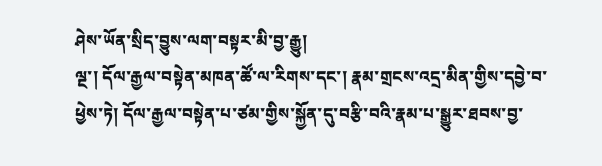ཤེས་ཡོན་སྲིད་བྱུས་ལག་བསྟར་མི་བྱ་རྒྱུ།
ལྔ་། དོལ་རྒྱལ་བསྟེན་མཁན་ཚོ་ལ་རིགས་དང་། རྣམ་གྲངས་འདྲ་མིན་གྱིས་དབྱེ་བ་ཕྱེས་ཏེ། དོལ་རྒྱལ་བསྟེན་པ་ཙམ་གྱིས་སྐྱོན་དུ་བརྩི་བའི་རྣམ་པ་སྒྱུར་ཐབས་བྱ་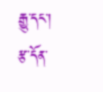རྒྱུ་དང་། རྩ་དོན་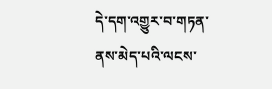དེ་དག་འགྱུར་བ་གཏན་ནས་མེད་པའི་ལངས་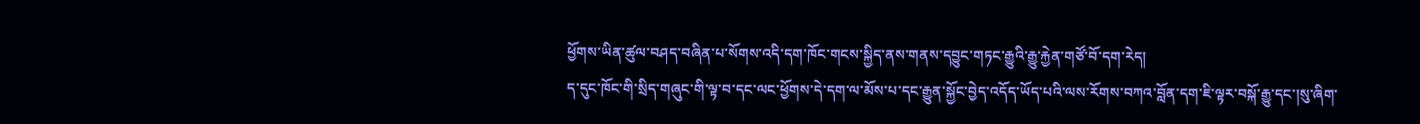ཕྱོགས་ཡིན་ཚུལ་བཤད་བཞིན་པ་སོགས་འདི་དག་ཁོང་གངས་སྐྱིད་ནས་གནས་དབྱུང་གཏང་རྒྱུའི་རྒྱུ་རྐྱེན་གཙོ་བོ་དག་རེད།
ད་དུང་ཁོང་གི་སྲིད་གཞུང་གི་ལྟ་བ་དང་ལང་ཕྱོགས་དེ་དག་ལ་མོས་པ་དང་རྒྱུན་སྐྱོང་བྱེད་འདོད་ཡོད་པའི་ལས་རོགས་བཀའ་བློན་དག་ཇི་ལྟར་བསྐོ་རྒྱུ་དང་།སུ་ཞིག་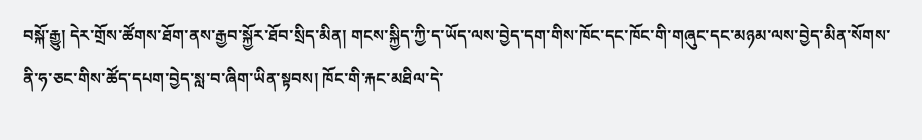བསྐོ་རྒྱུ། དེར་གྲོས་ཚོགས་ཐོག་ནས་རྒྱབ་སྐྱོར་ཐོབ་སྲིད་མིན། གངས་སྐྱིད་ཀྱི་ད་ཡོད་ལས་བྱེད་དག་གིས་ཁོང་དང་ཁོང་གི་གཞུང་དང་མཉམ་ལས་བྱེད་མིན་སོགས་ནི་ཧ་ཅང་གིས་ཚོད་དཔག་བྱེད་སླ་བ་ཞིག་ཡིན་སྟབས། ཁོང་གི་རྐང་མཐིལ་དེ་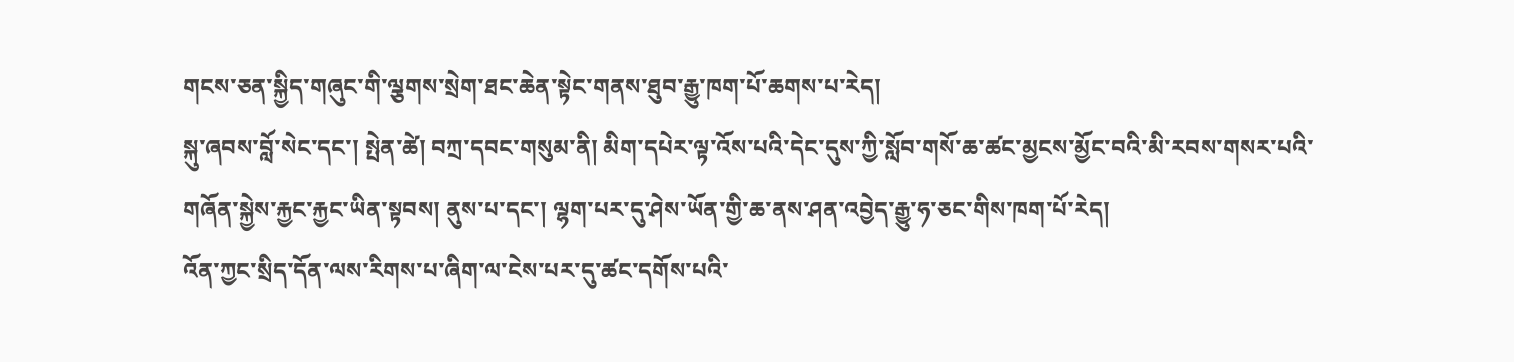གངས་ཅན་སྐྱིད་གཞུང་གི་ལྕགས་སྲེག་ཐང་ཆེན་སྟེང་གནས་ཐུབ་རྒྱུ་ཁག་པོ་ཆགས་པ་རེད།
སྐུ་ཞབས་བློ་སེང་དང་། སྤེན་ཚེ། བཀྲ་དབང་གསུམ་ནི། མིག་དཔེར་ལྟ་འོས་པའི་དེང་དུས་ཀྱི་སློབ་གསོ་ཆ་ཚང་མྱངས་མྱོང་བའི་མི་རབས་གསར་པའི་གཞོན་སྐྱེས་རྐྱང་རྐྱང་ཡིན་སྟབས། ནུས་པ་དང་། ལྷག་པར་དུ་ཤེས་ཡོན་གྱི་ཆ་ནས་ཤན་འབྱེད་རྒྱུ་ཧ་ཅང་གིས་ཁག་པོ་རེད།
འོན་ཀྱང་སྲིད་དོན་ལས་རིགས་པ་ཞིག་ལ་ངེས་པར་དུ་ཚང་དགོས་པའི་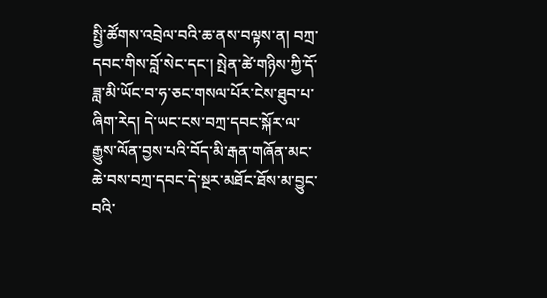སྤྱི་ཚོགས་འབྲེལ་བའི་ཆ་ནས་བལྟས་ན། བཀྲ་དབང་གིས་བློ་སེང་དང་། སྤེན་ཚེ་གཉིས་ཀྱི་དོ་ཟླ་མི་ཡོང་བ་ཧ་ཅང་གསལ་པོར་ངེས་ཐུབ་པ་ཞིག་རེད། དེ་ཡང་ངས་བཀྲ་དབང་སྐོར་ལ་རྒྱུས་ལོན་བྱས་པའི་བོད་མི་རྒན་གཞོན་མང་ཆེ་བས་བཀྲ་དབང་དེ་སྔར་མཐོང་ཐོས་མ་བྱུང་བའི་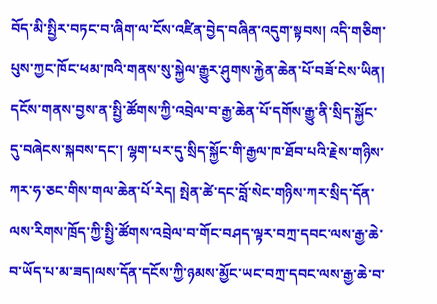བོད་མི་སྤྱིར་བཏང་བ་ཞིག་ལ་ངོས་འཛིན་བྱེད་བཞིན་འདུག་སྟབས། འདི་གཅིག་པུས་ཀྱང་ཁོང་ཕམ་ཁའི་གནས་སུ་སྐྱེལ་རྒྱུར་ཤུགས་རྐྱེན་ཆེན་པོ་བཟོ་ངེས་ཡིན།
དངོས་གནས་བྱས་ན་སྤྱི་ཚོགས་ཀྱི་འབྲེལ་བ་རྒྱ་ཆེན་པོ་དགོས་རྒྱུ་ནི་སྲིད་སྐྱོང་དུ་བཞེངས་སྐབས་དང་། ལྷག་པར་དུ་སྲིད་སྐྱོང་གི་རྒྱལ་ཁ་ཐོབ་པའི་རྗེས་གཉིས་ཀར་ཧ་ཅང་གིས་གལ་ཆེན་པོ་རེད། སྤེན་ཚེ་དང་བློ་སེང་གཉིས་ཀར་སྲིད་དོན་ལས་རིགས་ཁྲོད་ཀྱི་སྤྱི་ཚོགས་འབྲེལ་བ་གོང་བཤད་ལྟར་བཀྲ་དབང་ལས་རྒྱ་ཆེ་བ་ཡོད་པ་མ་ཟད།ལས་དོན་དངོས་ཀྱི་ཉམས་མྱོང་ཡང་བཀྲ་དབང་ལས་རྒྱ་ཆེ་བ་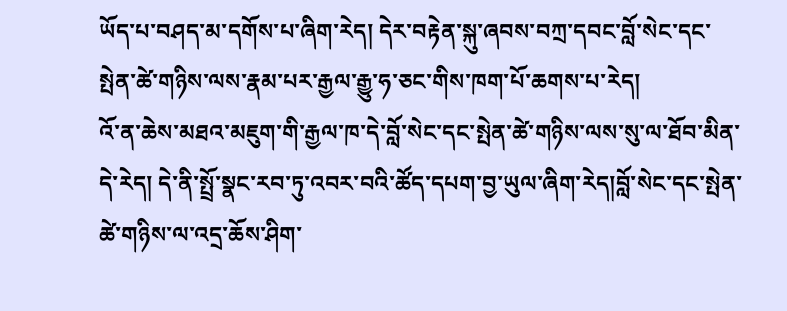ཡོད་པ་བཤད་མ་དགོས་པ་ཞིག་རེད། དེར་བརྟེན་སྐུ་ཞབས་བཀྲ་དབང་བློ་སེང་དང་སྤེན་ཚེ་གཉིས་ལས་རྣམ་པར་རྒྱལ་རྒྱུ་ཧ་ཅང་གིས་ཁག་པོ་ཆགས་པ་རེད།
འོ་ན་ཆེས་མཐའ་མཇུག་གི་རྒྱལ་ཁ་དེ་བློ་སེང་དང་སྤེན་ཚེ་གཉིས་ལས་སུ་ལ་ཐོབ་མིན་དེ་རེད། དེ་ནི་སྤྲོ་སྣང་རབ་ཏུ་འབར་བའི་ཚོད་དཔག་བྱ་ཡུལ་ཞིག་རེད།བློ་སེང་དང་སྤེན་ཚེ་གཉིས་ལ་འདྲ་ཆོས་ཤིག་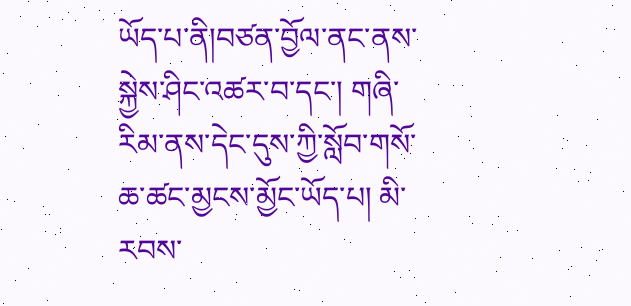ཡོད་པ་ནི།བཙན་བྱོལ་ནང་ནས་སྐྱེས་ཤིང་འཚར་བ་དང་། གཞི་རིམ་ནས་དེང་དུས་ཀྱི་སློབ་གསོ་ཆ་ཚང་མྱངས་མྱོང་ཡོད་པ། མི་རབས་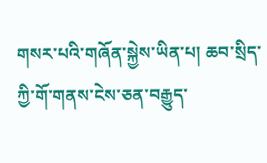གསར་པའི་གཞོན་སྐྱེས་ཡིན་པ། ཆབ་སྲིད་ཀྱི་གོ་གནས་ངེས་ཅན་བརྒྱུད་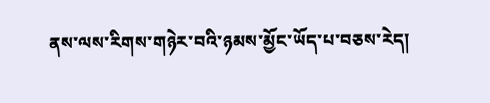ནས་ལས་རིགས་གཉེར་བའི་ཉམས་མྱོང་ཡོད་པ་བཅས་རེད།